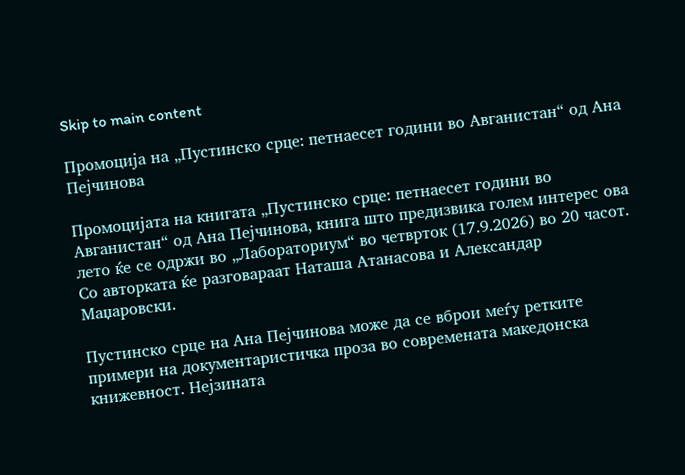Skip to main content

Промоција на „Пустинско срце: петнаесет години во Авганистан“ од Ана Пејчинова

Промоцијата на книгата „Пустинско срце: петнаесет години во Авганистан“ од Ана Пејчинова, книга што предизвика голем интерес ова лето ќе се одржи во „Лабораториум“ во четврток (17.9.2026) во 20 часот. Со авторката ќе разговараат Наташа Атанасова и Александар Маџаровски.

Пустинско срце на Ана Пејчинова може да се вброи меѓу ретките примери на документаристичка проза во современата македонска книжевност. Нејзината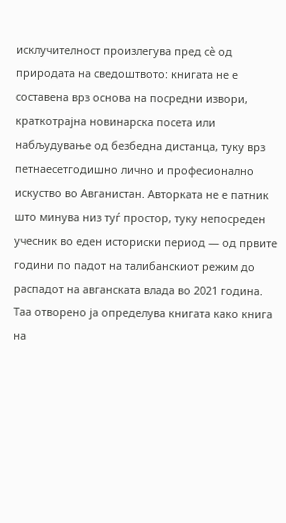исклучителност произлегува пред сè од природата на сведоштвото: книгата не е составена врз основа на посредни извори, краткотрајна новинарска посета или набљудување од безбедна дистанца, туку врз петнаесетгодишно лично и професионално искуство во Авганистан. Авторката не е патник што минува низ туѓ простор, туку непосреден учесник во еден историски период — од првите години по падот на талибанскиот режим до распадот на авганската влада во 2021 година. Таа отворено ја определува книгата како книга на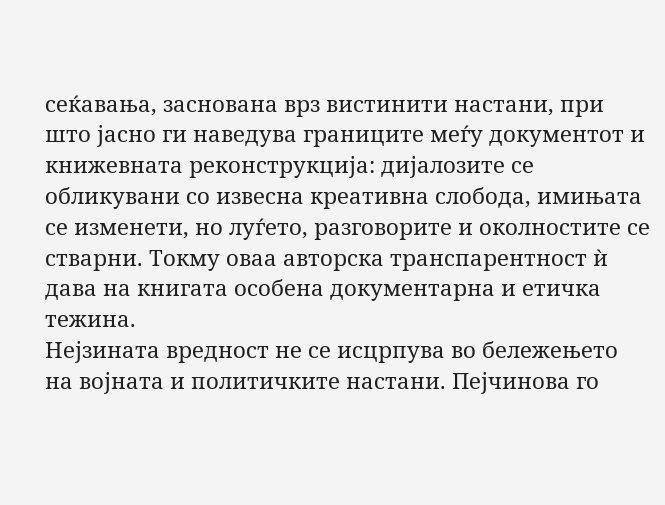сеќавања, заснована врз вистинити настани, при што јасно ги наведува границите меѓу документот и книжевната реконструкција: дијалозите се обликувани со извесна креативна слобода, имињата се изменети, но луѓето, разговорите и околностите се стварни. Токму оваа авторска транспарентност ѝ дава на книгата особена документарна и етичка тежина.
Нејзината вредност не се исцрпува во бележењето на војната и политичките настани. Пејчинова го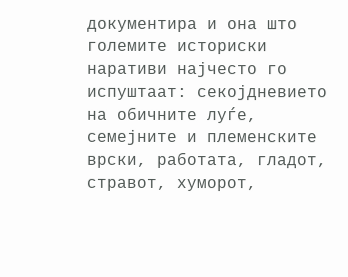документира и она што големите историски наративи најчесто го испуштаат: секојдневието на обичните луѓе, семејните и племенските врски, работата, гладот, стравот, хуморот,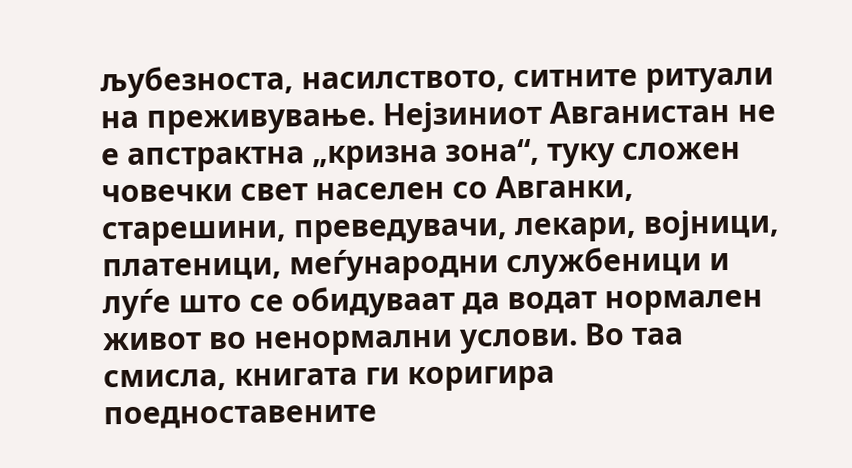љубезноста, насилството, ситните ритуали на преживување. Нејзиниот Авганистан не е апстрактна „кризна зона“, туку сложен човечки свет населен со Авганки, старешини, преведувачи, лекари, војници, платеници, меѓународни службеници и луѓе што се обидуваат да водат нормален живот во ненормални услови. Во таа смисла, книгата ги коригира поедноставените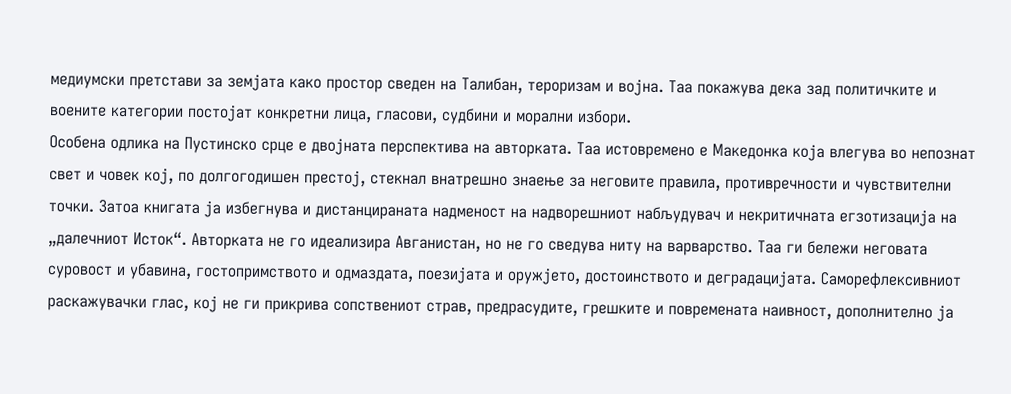медиумски претстави за земјата како простор сведен на Талибан, тероризам и војна. Таа покажува дека зад политичките и воените категории постојат конкретни лица, гласови, судбини и морални избори.
Особена одлика на Пустинско срце е двојната перспектива на авторката. Таа истовремено е Македонка која влегува во непознат свет и човек кој, по долгогодишен престој, стекнал внатрешно знаење за неговите правила, противречности и чувствителни точки. Затоа книгата ја избегнува и дистанцираната надменост на надворешниот набљудувач и некритичната егзотизација на „далечниот Исток“. Авторката не го идеализира Авганистан, но не го сведува ниту на варварство. Таа ги бележи неговата суровост и убавина, гостопримството и одмаздата, поезијата и оружјето, достоинството и деградацијата. Саморефлексивниот раскажувачки глас, кој не ги прикрива сопствениот страв, предрасудите, грешките и повремената наивност, дополнително ја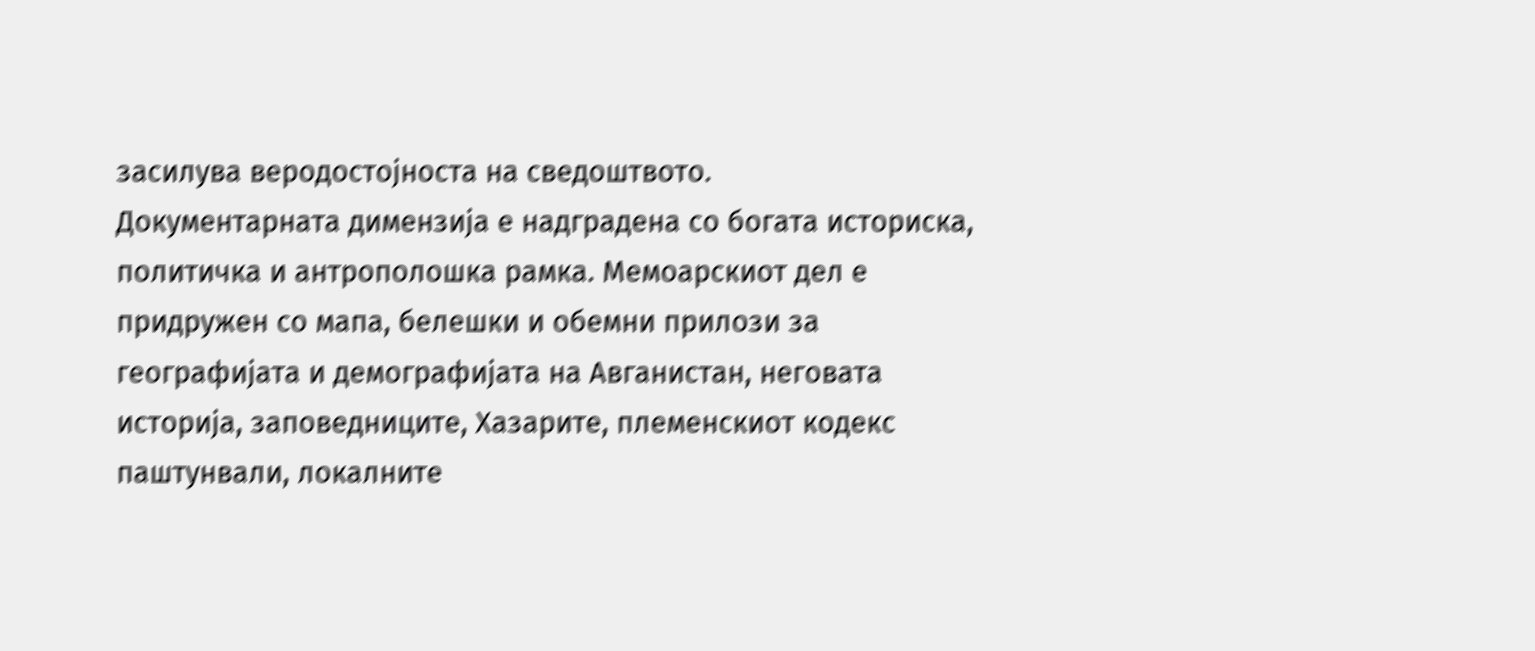засилува веродостојноста на сведоштвото.
Документарната димензија е надградена со богата историска, политичка и антрополошка рамка. Мемоарскиот дел е придружен со мапа, белешки и обемни прилози за географијата и демографијата на Авганистан, неговата историја, заповедниците, Хазарите, племенскиот кодекс паштунвали, локалните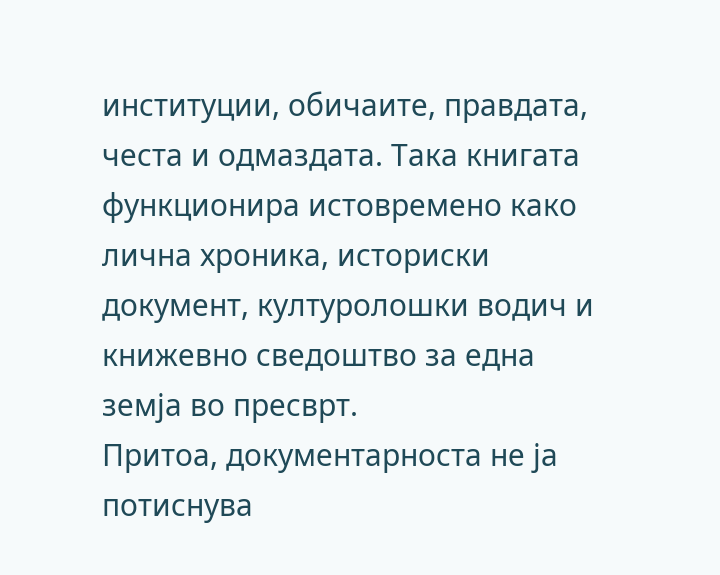институции, обичаите, правдата, честа и одмаздата. Така книгата функционира истовремено како лична хроника, историски документ, културолошки водич и книжевно сведоштво за една земја во пресврт.
Притоа, документарноста не ја потиснува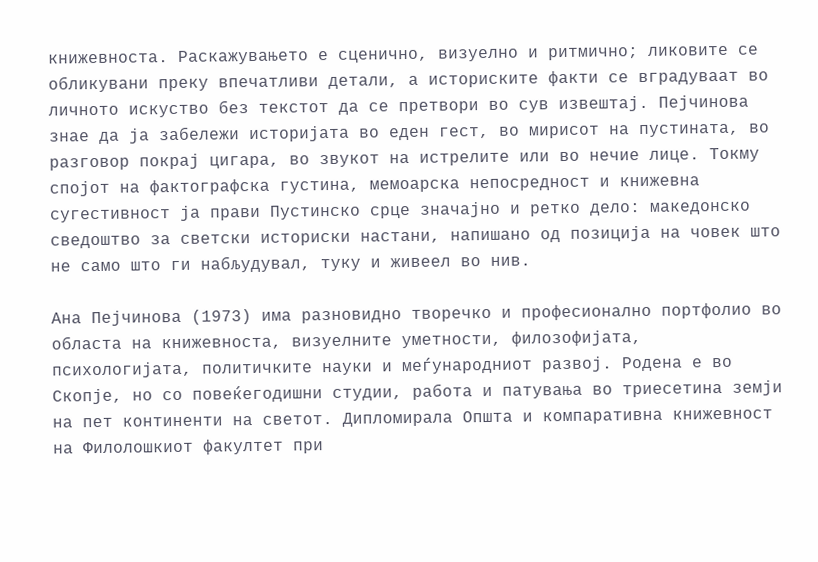книжевноста. Раскажувањето е сценично, визуелно и ритмично; ликовите се обликувани преку впечатливи детали, а историските факти се вградуваат во личното искуство без текстот да се претвори во сув извештај. Пејчинова знае да ја забележи историјата во еден гест, во мирисот на пустината, во разговор покрај цигара, во звукот на истрелите или во нечие лице. Токму спојот на фактографска густина, мемоарска непосредност и книжевна сугестивност ја прави Пустинско срце значајно и ретко дело: македонско сведоштво за светски историски настани, напишано од позиција на човек што не само што ги набљудувал, туку и живеел во нив.

Ана Пејчинова (1973) има разновидно творечко и професионално портфолио во областа на книжевноста, визуелните уметности, филозофијата, психологијата, политичките науки и меѓународниот развој. Родена е во Скопје, но со повеќегодишни студии, работа и патувања во триесетина земји на пет континенти на светот. Дипломирала Општа и компаративна книжевност на Филолошкиот факултет при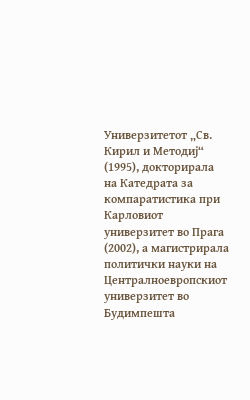Универзитетот „Св. Кирил и Методиј“ (1995), докторирала на Катедрата за компаратистика при Карловиот универзитет во Прага (2002), а магистрирала политички науки на Централноевропскиот универзитет во Будимпешта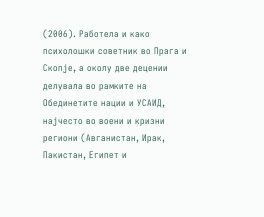(2006). Работела и како психолошки советник во Прага и Скопје, а околу две децении делувала во рамките на Обединетите нации и УСАИД, најчесто во воени и кризни региони (Авганистан, Ирак, Пакистан, Египет и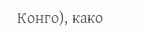Конго), како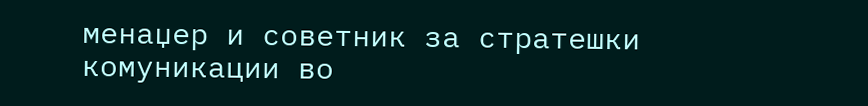менаџер и советник за стратешки комуникации во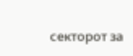секторот за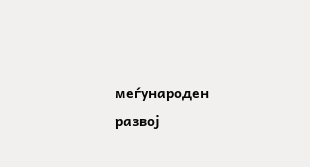меѓународен развој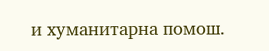и хуманитарна помош.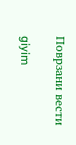Поврзани вести

giyim